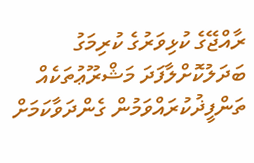ރާއްޖޭގެ ކުޅިވަރުގެ ކުރިމަގު ބަދަލުކޮށްލާފަދަ މަޝްރޫޢުތަކެއް ތަންފީޛުކުރައްވަމުން ގެންދަވާކަމަށް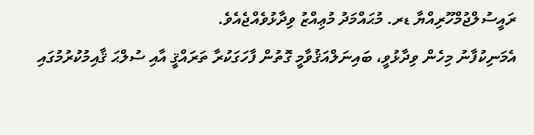ރައީސުލްޖުމްހޫރިއްޔާ ޑރ. މުޙައްމަދު މުޢިއްޒު ވިދާޅުވެއްޖެއެވެ.
އެމަނިކުފާނު މިހެން ވިދާޅުވީ، ބައިނަލްއަޤުވާމީ ގޮތުން ފާހަގަކުރާ ތަރައްޤީ އާއި ސުލްޙަ ޤާއިމުކުރުމުގައި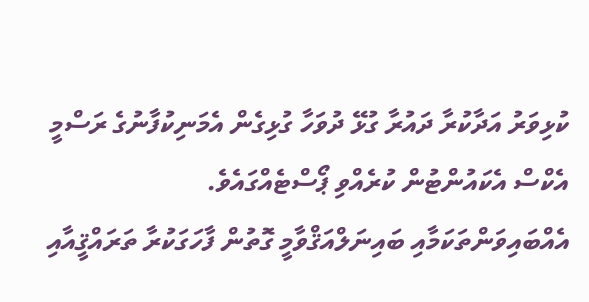ކުޅިވަރު އަދާކުރާ ދައުރާ ގުޅޭ ދުވަހާ ގުޅިގެން އެމަނިކުފާނުގެ ރަސްމީ އެކްސް އެކައުންޓުން ކުރެއްވި ޕޯސްޓެއްގައެވެ.
އެއްބައިވަންތަކަމާއި ބައިނަލްއަޤްވާމީ ގޮތުން ފާހަގަކުރާ ތަރައްޤީއާއި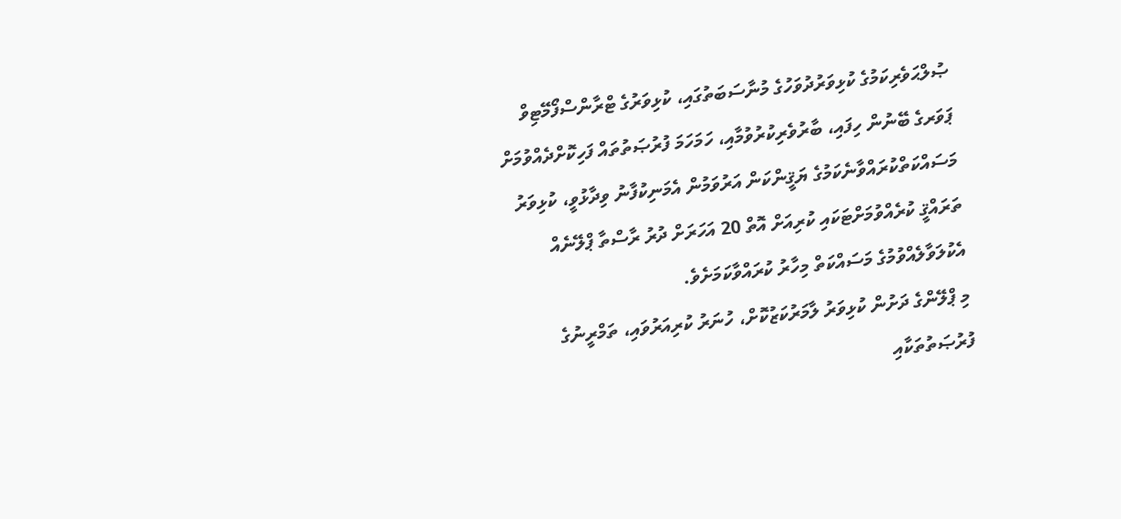ޞުލްޙަވެރިކަމުގެ ކުޅިވަރުދުވަހުގެ މުނާސަބަތުގައި، ކުޅިވަރުގެ ޓްރާންސްފޯމޭޓިވް ޕަވަރގެ ބޭނުން ހިފައި، ބާރުވެރިކުރުވުމާއި، ހަމަހަމަ ފުރުޞަތުތައް ފަހިކޮށްދެއްވުމަށް މަސައްކަތްކުރައްވާނެކަމުގެ ޔަޤީންކަން އަރުވަމުން އެމަނިކުފާނު ވިދާޅުވީ، ކުޅިވަރު ތަރައްޤީ ކުރެއްވުމަށްޓަކައި ކުރިއަށް އޮތް 20 އަހަރަށް ދުރު ރާސްތާ ޕްލޭނެއް އެކުލަވާލެއްވުމުގެ މަސައްކަތް މިހާރު ކުރައްވާކަމަށެވެ.
މި ޕްލޭންގެ ދަށުން ކުޅިވަރު ލާމަރުކަޒުކޮށް، ހުނަރު ކުރިއަރުވައި، ތަމްރީނުގެ ފުރުޞަތުތަކާއި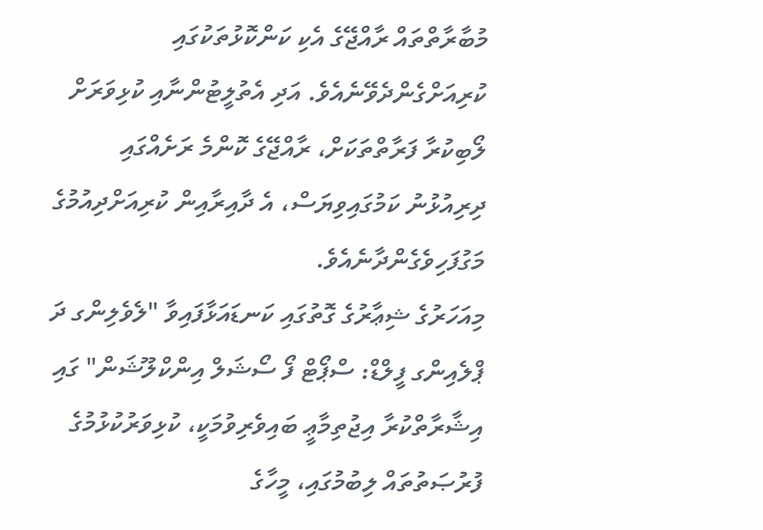މުބާރާތްތައް ރާއްޖޭގެ އެކި ކަންކޮޅުތަކުގައި ކުރިއަށްގެންދެވޭނެއެވެ. އަދި އެތުލީޓުންނާއި ކުޅިވަރަށް ލޯބިކުރާ ފަރާތްތަކަށް، ރާއްޖޭގެ ކޮންމެ ރަށެއްގައި ދިރިއުޅުނު ކަމުގައިވިޔަސް، އެ ދާއިރާއިން ކުރިއަށްދިއުމުގެ މަގުފަހިވެގެންދާނެއެވެ.
މިއަހަރުގެ ޝިޢާރުގެ ގޮތުގައި ކަނޑައަޅާފައިވާ "ލެވެލިންގ ދަ ޕްލެއިންގ ފީލްޑް: ސްޕޯޓް ފޯ ސޯޝަލް އިންކްލޫޝަން" ގައި އިޝާރާތްކުރާ އިޖުތިމާޢީ ބައިވެރިވުމަކީ، ކުޅިވަރުކުޅުމުގެ ފުރުޞަތުތައް ލިބުމުގައި، މީހާގެ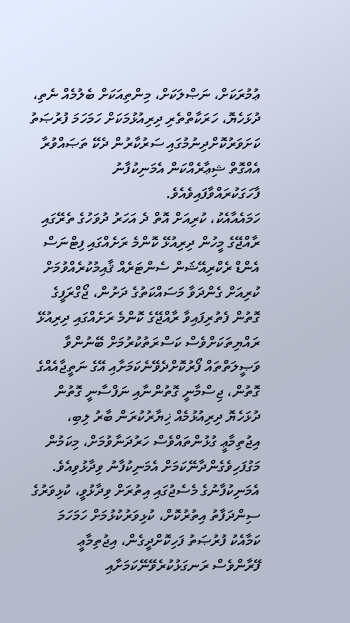ޢުމުރަކަށް، ނަޞްލަކަށް، މިންތިއަކަށް ބެލުމެއް ނެތި، ދުޅަހެޔޮ، ހަރަކާތްތެރި ދިރިއުޅުމަކަށް ހަމަހަމަ ފުރުޞަތު ކަށަވަރުކޮށްދިނުމުގައި ސަރުކާރުން ދެކޭ ތަޞައްވުރާ އެއްގޮތް ޝިޢާރެއްކަން އެމަނިކުފާނު ފާހަގަކުރައްވާފައިވެއެވެ.
ހަމައެއާއެކު، ކުރިއަށް އޮތް ދެ އަހަރު ދުވަހުގެ ތެރޭގައި ރާއްޖޭގެ މީހުން ދިރިއުޅޭ ކޮންމެ ރަށެއްގައި ފިޓްނަސް އެންޑް ރެކްރިއޭޝަން ސެންޓަރެއް ޤާއިމުކުރެއްވުމަށް ކުރިއަށް ގެންދަވާ މަސައްކަތުގެ ދަށުން، ޖޯގްރަފީގެ ގޮތުން ފެތުރިފައިވާ ރާއްޖޭގެ ކޮންމެ ރަށެއްގައި ދިރިއުޅޭ ރައްޔިތަކަށްވެސް ކަސްރަތުކުރުމަށް ބޭނުންވާ ވަޞީލަތްތައް ފޯރުކޮށްދެވޭނެކަމަށާއި އޭގެ ނަތީޖާއެއްގެ ގޮތުން، ޖިސްމާނީ ގޮތުންނާއި ނަފްސާނީ ގޮތުން ދުޅަހެޔޮ ދިރިއުޅުމެއް ޚިޔާރުކުރަން ބާރު ލިބި، އިޖުތިމާޢީ ގުޅުންތައްވެސް ހަރުދަނާވުމަށް، މިކަމުން މަގުފަހިވެގެންދާނޭކަމަށް އެމަނިކުފާނު ވިދާޅުވިއެވެ.
އެމަނިކުފާނުގެ މެސެޖުގައި އިތުރަށް ވިދާޅުވީ، ކުޅިވަރުގެ ސިންދަފާތު އިތުރުކޮށް، ކުޅިވަރުކުޅުމަށް ހަމަހަމަ ކަމާއެކު ފުރުޞަތު ފަހިކޮށްދީގެން، އިޖުތިމާޢީ ފޭރާންވެސް ރަނގަޅުކުރެވޭނޭކަމަށާއި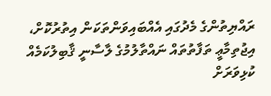ރައްޔިތުންގެ މެދުގައި އެއްބައިވަންތަކަން އިތުރުކޮށް، އިޖުތިމާޢީ ތަފާތުތައް ނައްތާލުމުގެ ލާސާނީ ޤާބިލުކަމެއް ކުޅިވަރަށް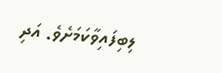ލިބިފައިވާކަމަށެވެ. އަދި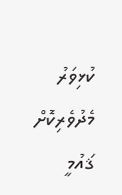ކުޅިވަރު މެދުވެރިކޮށް ޤައުމީ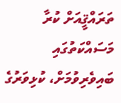ތަރައްޤީއަށް ކުރާ މަސައްކަތުގައި ބައިވެރިވުމަށް، ކުޅިވަރުގެ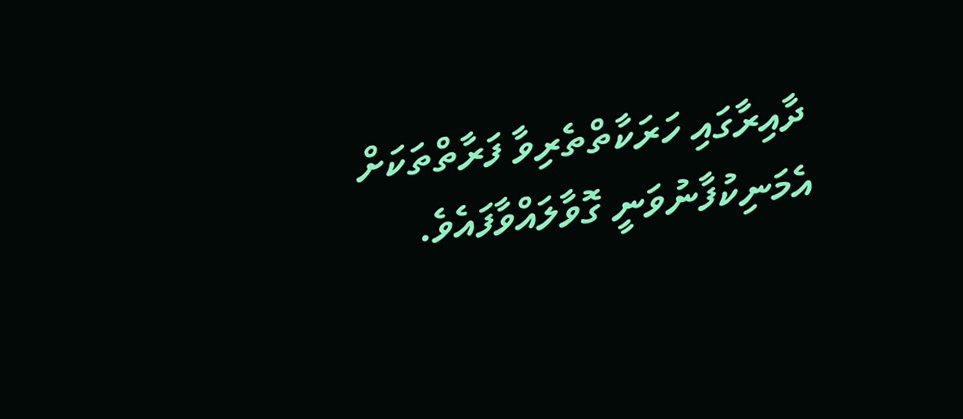ދާއިރާގައި ހަރަކާތްތެރިވާ ފަރާތްތަކަށް އެމަނިކުފާނުވަނީ ގޮވާލައްވާފައެވެ.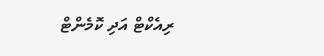ރިއެކްޓް އަދި ކޮމެންޓް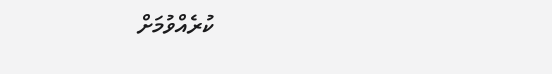ކުރެއްވުމަށް